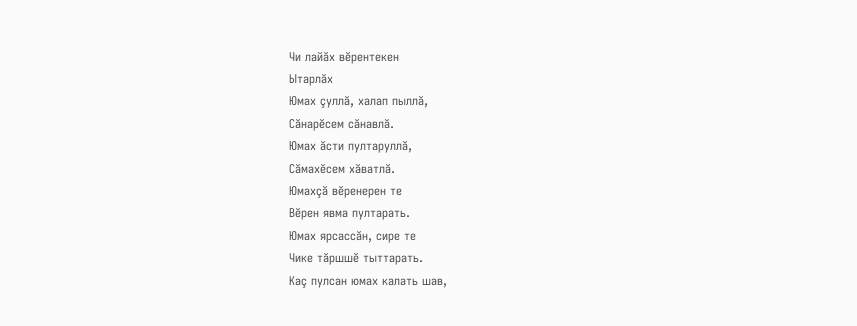Чи лайăх вĕрентекен
Ытарлӑх
Юмах çуллă, халап пыллă,
Сăнарĕсем сăнавлă.
Юмах ăсти пултаруллă,
Сăмахĕсем хăватлă.
Юмахçă вĕренерен те
Вĕрен явма пултарать.
Юмах ярсассăн, сире те
Чике тăршшĕ тыттарать.
Каç пулсан юмах калать шав,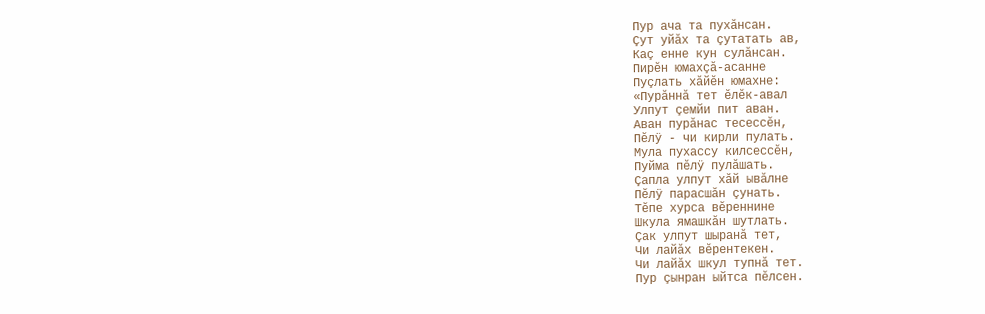Пур ача та пухăнсан.
Çут уйăх та çутатать ав,
Каç енне кун сулăнсан.
Пирĕн юмахçă-асанне
Пуçлать хăйĕн юмахне:
«Пурăннă тет ĕлĕк-авал
Улпут çемйи пит аван.
Аван пурăнас тесессĕн,
Пĕлÿ - чи кирли пулать.
Мула пухассу килсессĕн,
Пуйма пĕлÿ пулăшать.
Çапла улпут хăй ывăлне
Пĕлÿ парасшăн çунать.
Тĕпе хурса вĕреннине
Шкула ямашкăн шутлать.
Çак улпут шыранă тет,
Чи лайăх вĕрентекен.
Чи лайăх шкул тупнă тет.
Пур çынран ыйтса пĕлсен.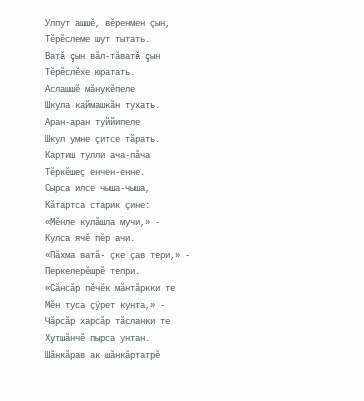Улпут ашшĕ, вĕренмен çын,
Тĕрĕслеме шут тытать.
Ватă çын вăл-тăватă çын
Тĕрĕслĕхе юратать.
Аслашшĕ мăнукĕпеле
Шкула каймашкăн тухать.
Аран-аран туййипеле
Шкул умне çитсе тăрать.
Картиш тулли ача-пăча
Тĕркĕшеç енчен-енне.
Сырса илсе чыша-чыша,
Кăтартса старик çине:
«Мĕнле кулăшла мучи,» -
Кулса ячĕ пĕр ачи.
«Пăхма ватă- çке çав тери,» -
Перкелерĕшрĕ тепри.
«Сăнсăр пĕчĕк мăнтăркки те
Мĕн туса çÿрет кунта,» -
Чăрсăр харсăр тăсланки те
Хутшăнчĕ пырса унтан.
Шăнкăрав ак шăнкăртатрĕ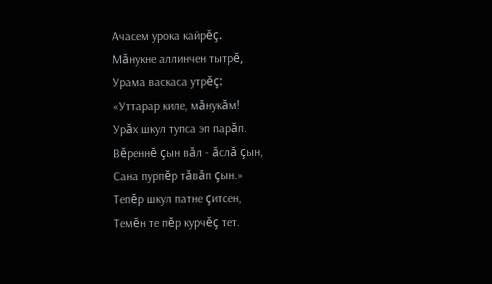Ачасем урока кайрĕç.
Мăнукне аллинчен тытрĕ,
Урама васкаса утрĕç:
«Уттарар киле, мăнукăм!
Урăх шкул тупса эп парăп.
Вĕреннĕ çын вăл - ăслă çын,
Сана пурпĕр тăвăп çын.»
Тепĕр шкул патне çитсен,
Темĕн те пĕр курчĕç тет.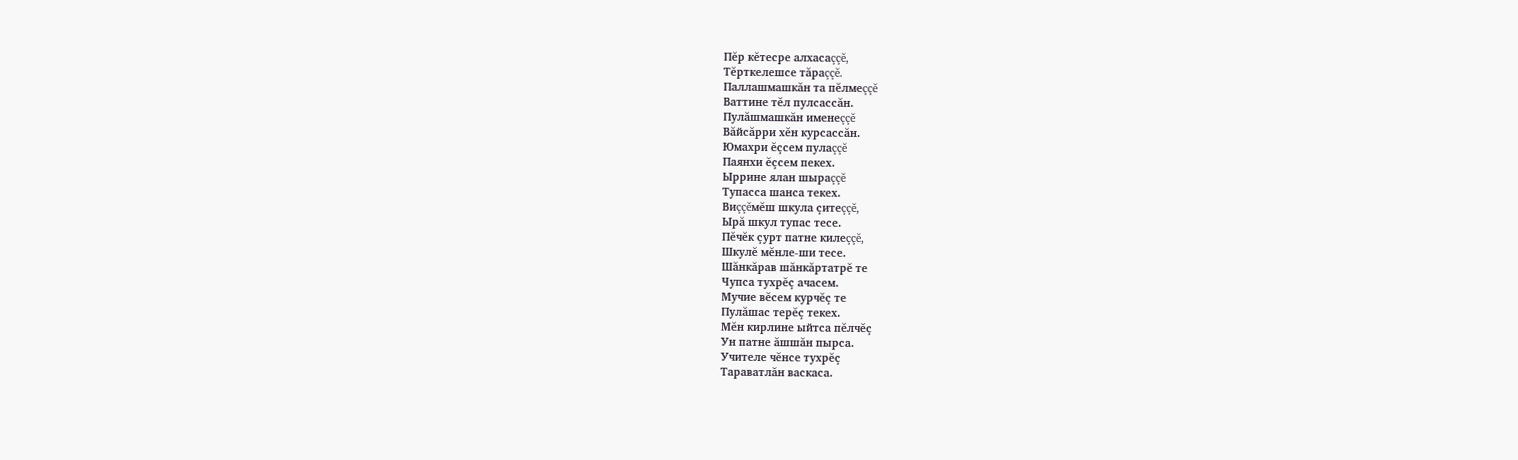Пĕр кĕтесре алхасаççĕ,
Тĕрткелешсе тăраççĕ.
Паллашмашкăн та пĕлмеççĕ
Ваттине тĕл пулсассăн.
Пулăшмашкăн именеççĕ
Вăйсăрри хĕн курсассăн.
Юмахри ĕçсем пулаççĕ
Паянхи ĕçсем пекех.
Ыррине ялан шыраççĕ
Тупасса шанса текех.
Виççĕмĕш шкула çитеççĕ,
Ырă шкул тупас тесе.
Пĕчĕк çурт патне килеççĕ,
Шкулĕ мĕнле-ши тесе.
Шăнкăрав шăнкăртатрĕ те
Чупса тухрĕç ачасем.
Мучие вĕсем курчĕç те
Пулăшас терĕç текех.
Мĕн кирлине ыйтса пĕлчĕç
Ун патне ăшшăн пырса.
Учителе чĕнсе тухрĕç
Тараватлăн васкаса.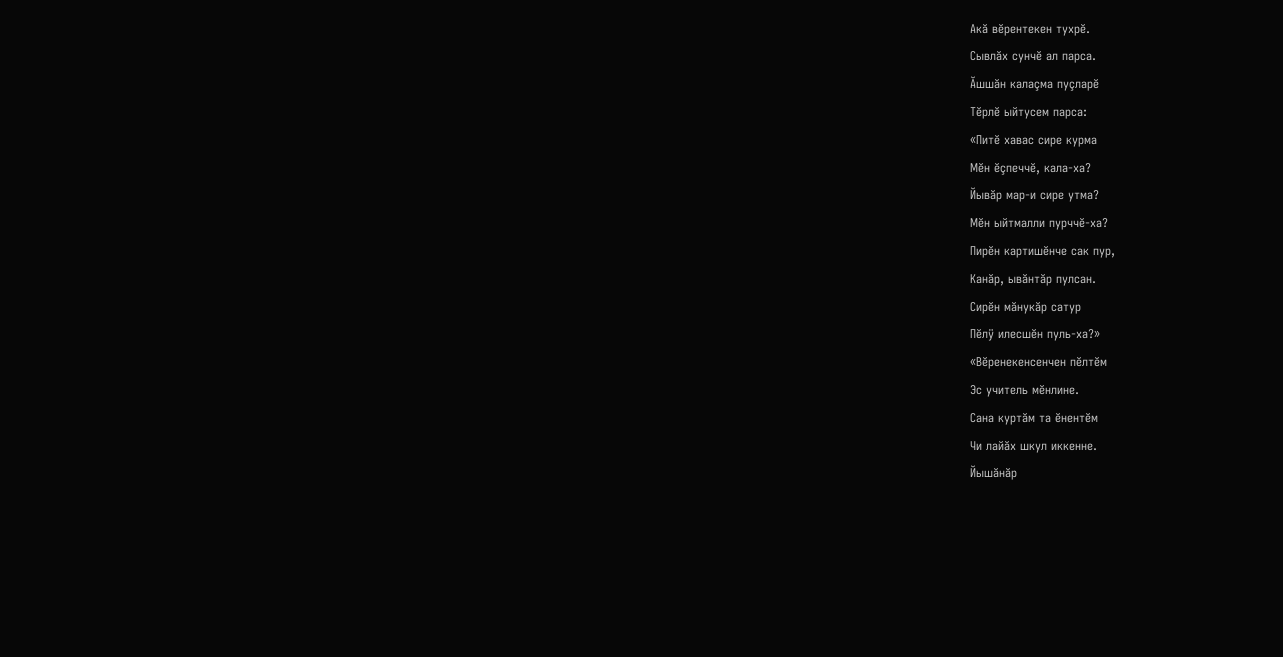Акă вĕрентекен тухрĕ.
Сывлăх сунчĕ ал парса.
Ăшшăн калаçма пуçларĕ
Тĕрлĕ ыйтусем парса:
«Питĕ хавас сире курма
Мĕн ĕçпеччĕ, кала-ха?
Йывăр мар-и сире утма?
Мĕн ыйтмалли пурччĕ-ха?
Пирӗн картишӗнче сак пур,
Канăр, ывăнтăр пулсан.
Сирĕн мăнукăр сатур
Пĕлÿ илесшĕн пуль-ха?»
«Вĕренекенсенчен пĕлтĕм
Эс учитель мĕнлине.
Сана куртăм та ĕнентĕм
Чи лайăх шкул иккенне.
Йышăнăр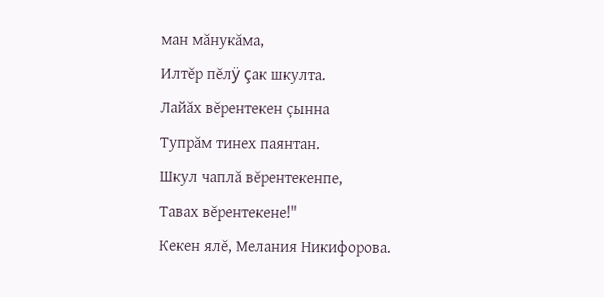ман мăнукăма,
Илтĕр пĕлÿ çак шкулта.
Лайăх вĕрентекен çынна
Тупрăм тинех паянтан.
Шкул чаплă вĕрентекенпе,
Тавах вĕрентекене!"
Кекен ялĕ, Мелания Никифорова.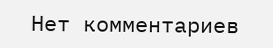Нет комментариев